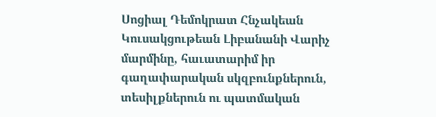Սոցիալ Դեմոկրատ Հնչակեան Կուսակցութեան Լիբանանի Վարիչ մարմինը, հաւատարիմ իր գաղափարական սկզբունքներուն, տեսիլքներուն ու պատմական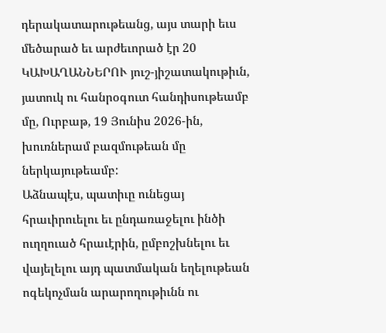դերակատարութեանց, այս տարի եւս մեծարած եւ արժեւորած էր 20 ԿԱԽԱՂԱՆՆԵՐՈՒ յուշ-յիշատակութիւն, յատուկ ու հանրօգուտ հանդիսութեամբ մը, Ուրբաթ, 19 Յունիս 2026-ին, խուռներամ բազմութեան մը ներկայութեամբ:
Աձնապէս, պատիւը ունեցայ հրաւիրուելու եւ ընդառաջելու ինծի ուղղուած հրաւէրին, ըմբոշխնելու եւ վայելելու այդ պատմական եղելութեան ոգեկոչման արարողութիւնն ու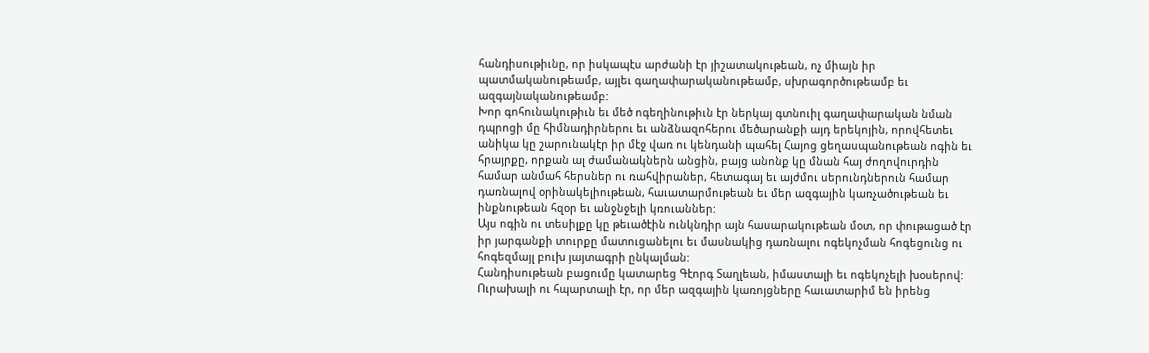հանդիսութիւնը, որ իսկապէս արժանի էր յիշատակութեան, ոչ միայն իր պատմականութեամբ, այլեւ գաղափարականութեամբ, սխրագործութեամբ եւ ազգայնականութեամբ:
Խոր գոհունակութիւն եւ մեծ ոգեղինութիւն էր ներկայ գտնուիլ գաղափարական նման դպրոցի մը հիմնադիրներու եւ անձնազոհերու մեծարանքի այդ երեկոյին, որովհետեւ անիկա կը շարունակէր իր մէջ վառ ու կենդանի պահել Հայոց ցեղասպանութեան ոգին եւ հրայրքը, որքան ալ ժամանակներն անցին, բայց անոնք կը մնան հայ ժողովուրդին համար անմահ հերսներ ու ռահվիրաներ, հետագայ եւ այժմու սերունդներուն համար դառնալով օրինակելիութեան, հաւատարմութեան եւ մեր ազգային կառչածութեան եւ ինքնութեան հզօր եւ անջնջելի կռուաններ:
Այս ոգին ու տեսիլքը կը թեւածէին ունկնդիր այն հասարակութեան մօտ, որ փութացած էր իր յարգանքի տուրքը մատուցանելու եւ մասնակից դառնալու ոգեկոչման հոգեցունց ու հոգեզմայլ բուխ յայտագրի ընկալման:
Հանդիսութեան բացումը կատարեց Գէորգ Տաղլեան, իմաստալի եւ ոգեկոչելի խօսերով: Ուրախալի ու հպարտալի էր, որ մեր ազգային կառոյցները հաւատարիմ են իրենց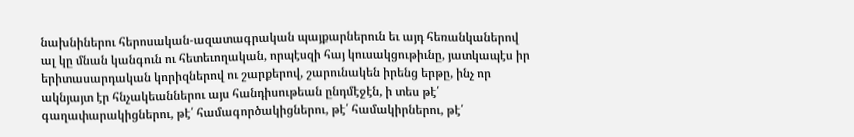նախնիներու հերոսական-ազատագրական պայքարներուն եւ այդ հեռանկաներով ալ կը մնան կանգուն ու հետեւողական, որպէսզի հայ կուսակցութիւնը, յատկապէս իր երիտասարդական կորիզներով ու շարքերով, շարունակեն իրենց երթը, ինչ որ ակնյայտ էր հնչակեաններու այս հանդիսութեան ընդմէջէն, ի տես թէ՛ գաղափարակիցներու, թէ՛ համագործակիցներու, թէ՛ համակիրներու, թէ՛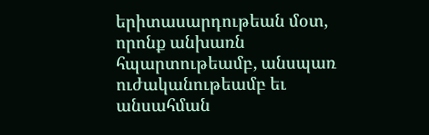երիտասարդութեան մօտ, որոնք անխառն հպարտութեամբ, անսպառ ուժականութեամբ եւ անսահման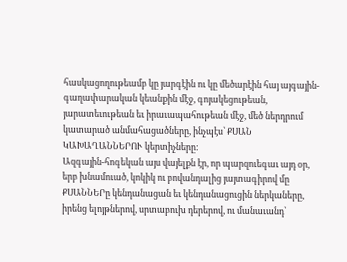հասկացողութեամբ կը յարգէին ու կը մեծարէին հայ այգային-գաղափարական կեանքին մէջ, գոյակեցութեան, յարատեւութեան եւ իրաւապահութեան մէջ, մեծ ներդրում կատարած անմահացածները, ինչպէս՝ ՔՍԱՆ ԿԱԽԱՂԱՆՆԵՐՈՒ կերտիչները:
Ազգային-հոգեկան այս վայելքն էր, որ պարզուեգաւ այդ օր, երբ խնամուած, կոկիկ ու բովանդալից յայտագիրով մը ՔՍԱՆՆԵՐը կենդանացան եւ կենդանացուցին ներկաները, իրենց ելոյթներով, սրտաբուխ դերերով, ու մանաւանդ՝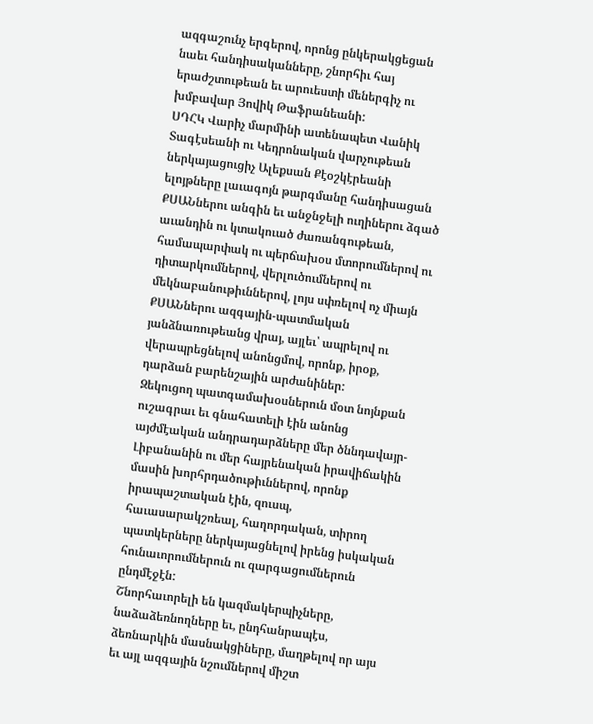ազգաշունչ երգերով, որոնց ընկերակցեցան նաեւ հանդիսականները, շնորհիւ հայ երաժշտութեան եւ արուեստի մեներգիչ ու խմբավար Յովիկ Թաֆրանեանի:
ՍԴՀԿ Վարիչ մարմինի ատենապետ Վանիկ Տագէսեանի ու Կեդրոնական վարչութեան ներկայացուցիչ Ալեքսան Քէօշկէրեանի ելոյթները լաւագոյն թարգմանը հանդիսացան ՔՍԱՆներու անգին եւ անջնջելի ուղիներու ձգած աւանդին ու կտակուած ժառանգութեան, համապարփակ ու պերճախօս մտորումներով ու դիտարկումներով, վերլուծումներով ու մեկնաբանութիւններով, լոյս սփռելով ոչ միայն ՔՍԱՆներու ազգային-պատմական յանձնառութեանց վրայ, այլեւ՝ ապրելով ու վերապրեցնելով անոնցմով, որոնք, իրօք, դարձան բարենշային արժանիներ:
Զեկուցող պատգամախօսներուն մօտ նոյնքան ուշագրաւ եւ գնահատելի էին անոնց այժմէական անդրադարձները մեր ծննդավայր-Լիբանանին ու մեր հայրենական իրավիճակին մասին խորհրդածութիւններով, որոնք իրապաշտական էին, զուսպ, հաւասարակշռեալ, հաղորդական, տիրող պատկերները ներկայացնելով իրենց իսկական հունաւորումներուն ու զարգացումներուն ընդմէջէն:
Շնորհաւորելի են կազմակերպիչները, նաձաձեռնողները եւ, ընդհանրապէս, ձեռնարկին մասնակցիները, մաղթելով որ այս եւ այլ ազգային նշումներով միշտ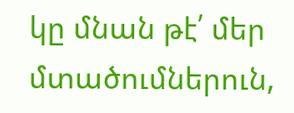կը մնան թէ՛ մեր մտածումներուն,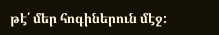թէ՛ մեր հոգիներուն մէջ: